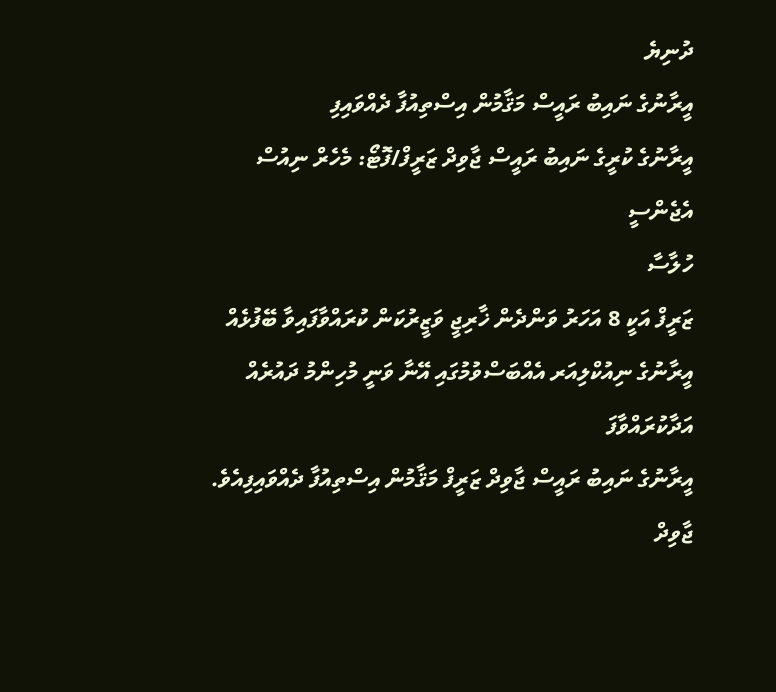ދުނިޔެ
އީރާނުގެ ނައިބު ރައީސް މަޤާމުން އިސްތިއުފާ ދެއްވައިފި
އީރާނުގެ ކުރީގެ ނައިބު ރައީސް ޖާވިދް ޒަރީފް/ފޮޓޯ: މެހެރް ނިއުސް އެޖެންސީ
ހުލާސާ
ޒަރީފް އަކީ 8 އަހަރު ވަންދެން ޚާރިޖީ ވަޒީރުކަން ކުރައްވާފައިވާ ބޭފުޅެއް
އީރާނުގެ ނިއުކްލިއަރ އެއްބަސްވުމުގައި އޭނާ ވަނީ މުހިންމު ދައުރެއް އަދާކުރައްވާފަ
އީރާނުގެ ނައިބު ރައީސް ޖާވިދް ޒަރީފް މަޤާމުން އިސްތިއުފާ ދެއްވައިފިއެވެ.
ޖާވިދް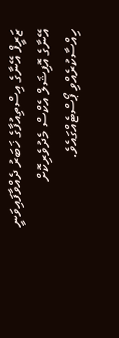ޒަރީފް އޭނާގެ އިސްތިއުފާގެ ޚަބަރު ދެއްވާފައިވަނީ އޭނާގެ އޮފިޝަލް އެކްސް މެދުވެރިކޮށް ހިއްސާކުރެއްވި ޕޯސްޓެއްގައެވެ.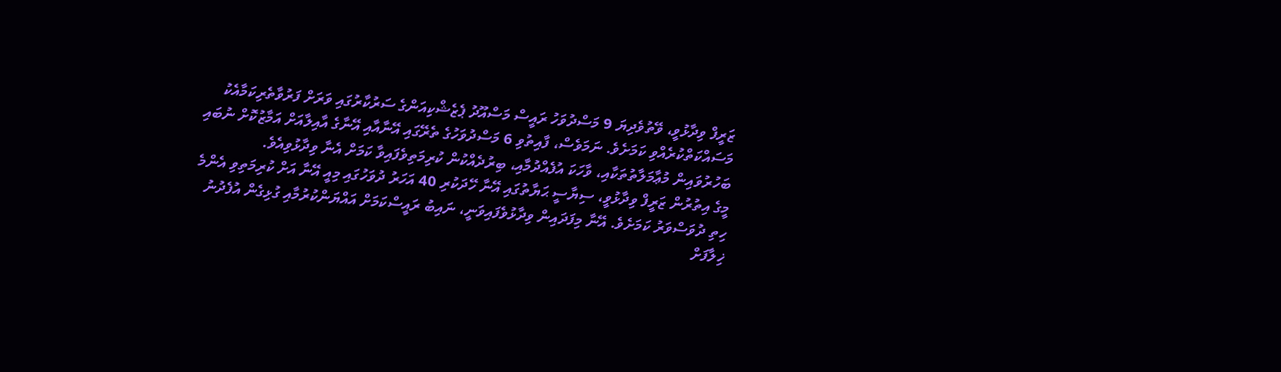ޒަރީފް ވިދާޅުވީ، ވޭތުވެދިޔަ 9 މަސްދުވަހު ރައީސް މަސްއޫދު ޕެޒެޝްކިއަންގެ ސަރުކާރުގައި ވަރަށް ފަރުވާތެރިކަމާއެކު މަސައްކަތްކުރެއްވި ކަމަށެވެ. ނަމަވެސް، ފާއިތުވި 6 މަސްދުވަހުގެ ތެރޭގައި އޭނާއާއި އޭނާގެ އާއިލާއަށް އަމާޒުކޮށް ނުބައި ބަހުރުވައިން މުޢާމަލާތުތަކާއި، ވާހަކަ އުފެއްދުމާއި، ބިރުދެއްކުން ކުރިމަތިވެފައިވާ ކަމަށް އެނާ ވިދާޅުވިއެވެ.
މީގެ އިތުރުން ޒަރީފް ވިދާޅުވީ، ސިޔާސީ ޙަޔާތުގައި އޭނާ ހޭދަކުރި 40 އަހަރު ދުވަހުގައި މިއީ އޭނާ އަށް ކުރިމަތިވި އެންމެ ހިތި ދުވަސްވަރު ކަމަށެވެ. އޭނާ މިފަދައިން ވިދާޅުވެފައިވަނީ، ނައިބު ރައީސްކަމަށް އައްޔަންކުރުމާއި ގުޅިގެން އުފެދުނު ޚިލާފަށް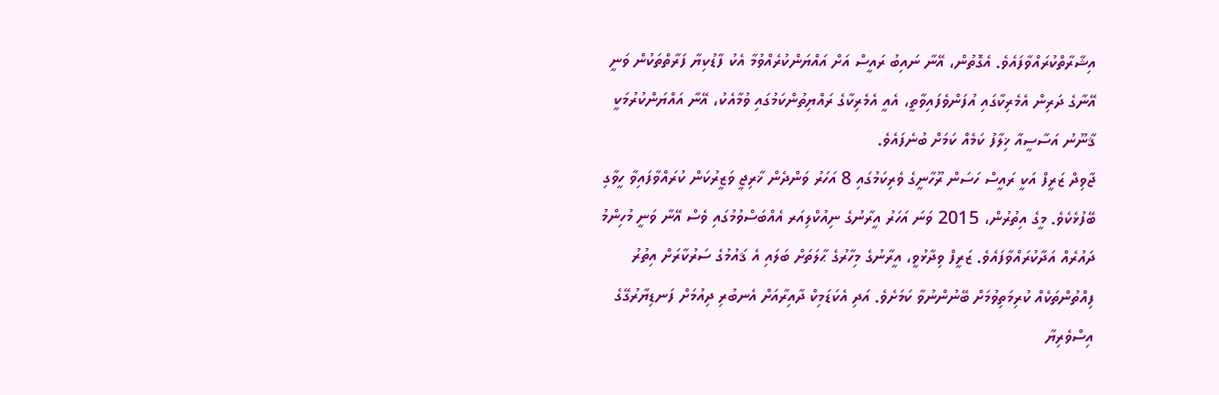އިޝާރާތްކުރައްވާފައެވެ. އެގޮތުން، އޭނާ ނައިބު ރައީސް އަށް އައްޔަންކުރެއްވުމާ އެކު ފާޑުކިޔާ ފަރާތްތަކުން ވަނީ އޭނާގެ ދަރިން އެމެރިކާގައި އުފަންވެފައިވާތީ، އެއީ އެމެރިކާގެ ރައްޔިތުންކަމުގައި ވުމާއެކު، އޭނާ އައްޔަންކުރުމަކީ ޤާނޫނު އަސާސީއާ ޚިލާފު ކަމެއް ކަމަށް ބުނެފައެވެ.
ޖާވިދް ޒަރީފް އަކީ ރައީސް ހަސަން ރޫހާނީގެ ވެރިކަމުގައި 8 އަހަރު ވަންދެން ޚާރިޖީ ވަޒީރުކަން ކުރައްވާފައިވާ ހީވާގި ބޭފުޅެކެވެ. މީގެ އިތުރުން، 2015 ވަނަ އަހަރު އީރާނުގެ ނިއުކްލިއަރ އެއްބަސްވުމުގައި ވެސް އޭނާ ވަނީ މުހިންމު ދައުރެއް އަދާކުރައްވާފައެވެ. ޒަރީފް ވިދާޅުވީ، އީރާނުގެ މިހާރުގެ ޙާލަތަށް ބަލައި އެ ޤައުމުގެ ސަރުކާރަށް އިތުރު ފިއްތުންތަކެއް ކުރިމަތިވުމަށް ބޭނުންނުވާ ކަމަށެވެ. އަދި އެކަޑަމިކް ދާއިރާއަށް އެނބުރި ދިއުމަށް ފަނޑިޔާރުގޭގެ އިސްވެރިޔާ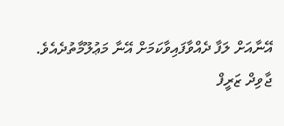އޭނާއަށް ލަފާ ދެއްވާފައިވާކަމަށް އޭނާ މަޢުލޫމާތުދެއެވެ.
ޖާވިދް ޒަރީފް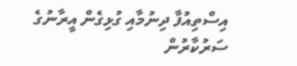އިސްތިއުފާ ދިނުމާއި ގުޅިގެން އީރާނުގެ ސަރުކާރުން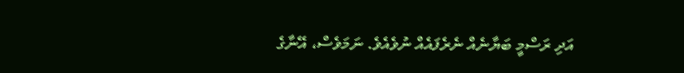އަދި ރަސްމީ ބަޔާނެއް ނެރެފައެއް ނުވެއެވެ. ނަމަވެސް، އޭނާގެ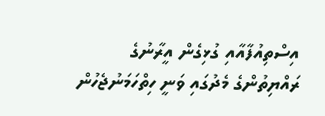އިސްތިއުފާއާއި ގުޅިގެން އީރާނުގެ ރައްޔިތުންގެ މެދުގައި ވަނީ ހިތްހަމަނުޖެހުން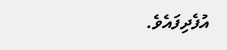އުފެދިފައެވެ.